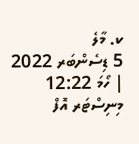ކ. މާލެ
5 ޑިސެންބަރ 2022 | ހޯމަ 12:22
މިނިސްޓަރ އޮފް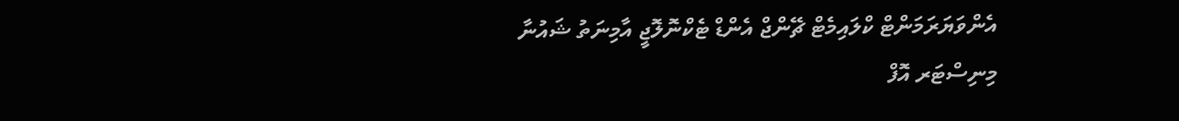އެންވަޔަރަމަންޓް ކްލައިމެޓް ޗޭންޖް އެންޑް ޓެކްނޮލޮޖީ އާމިނަތު ޝައުނާ
މިނިސްޓަރ އޮފް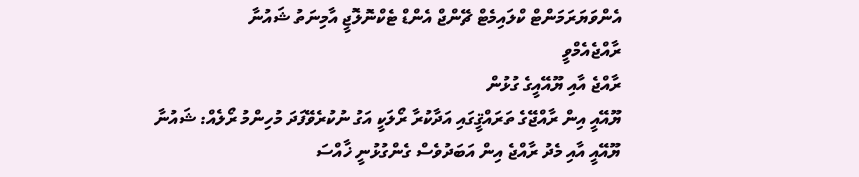އެންވަޔަރަމަންޓް ކްލައިމެޓް ޗޭންޖް އެންޑް ޓެކްނޮލޮޖީ އާމިނަތު ޝައުނާ
ރާއްޖެއެމްވީ
ރާއްޖެ އާއި ޔޫއޭއީގެ ގުޅުން
ޔޫއޭއީ އިން ރާއްޖޭގެ ތަރައްޤީގައި އަދާކުރާ ރޯލަކީ އަގު ނުކުރެވޭފަދަ މުހިންމު ރޯލެއް: ޝައުނާ
ޔޫއޭއީ އާއި މެދު ރާއްޖެ އިން އަބަދުވެސް ގެންގުޅުނީ ޚާއްސަ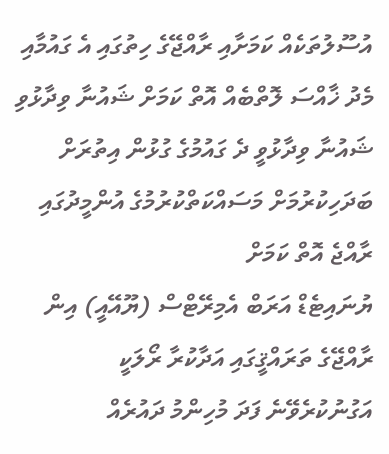އުސޫލުތަކެއް ކަމަށާއި ރާއްޖޭގެ ހިތުގައި އެ ގައުމާއި މެދު ޚާއްސަ ލޮތްބެއް އޮތް ކަމަށް ޝައުނާ ވިދާޅުވި
ޝައުނާ ވިދާޅުވީ ދެ ގައުމުގެ ގުޅުން އިތުރަށް ބަދަހިކުރުމަށް މަސައްކަތްކުރުމުގެ އުންމީދުގައި ރާއްޖެ އޮތް ކަމަށް
ޔުނައިޓެޑް އަރަބް އެމިރޭޓްސް (ޔޫއޭއީ) އިން ރާއްޖޭގެ ތަރައްޤީގައި އަދާކުރާ ރޯލަކީ އަގުނުކުރެވޭނެ ފަދަ މުހިންމު ދައުރެއް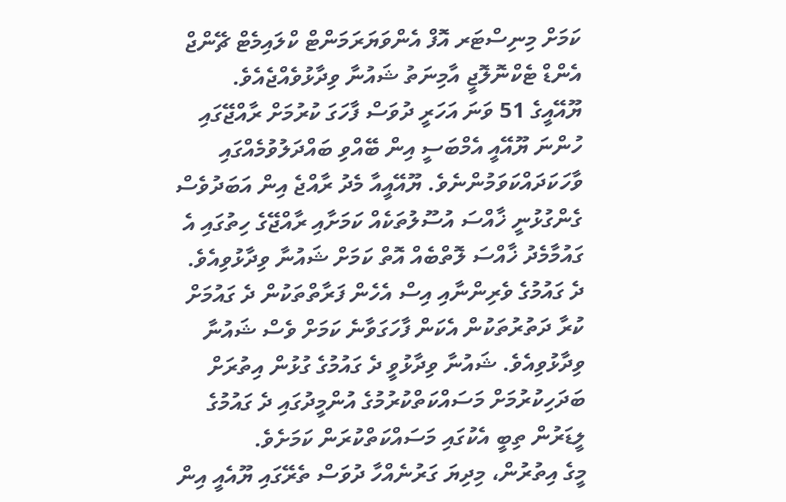ކަމަށް މިނިސްޓަރ އޮފް އެންވަޔަރަމަންޓް ކްލައިމެޓް ޗޭންޖް އެންޑް ޓެކްނޮލޮޖީ އާމިނަތު ޝައުނާ ވިދާޅުވެއްޖެއެވެ.
ޔޫއޭއީގެ 51 ވަނަ އަހަރީ ދުވަސް ފާހަގަ ކުރުމަށް ރާއްޖޭގައި ހުންނަ ޔޫއޭއީ އެމްބަސީ އިން ބޭއްވި ބައްދަލުވުމެއްގައި ވާހަކަދައްކަވަމުންނެވެ. ޔޫއޭއީއާ މެދު ރާއްޖެ އިން އަބަދުވެސް ގެންގުޅުނީ ޚާއްސަ އުސޫލުތަކެއް ކަމަށާއި ރާއްޖޭގެ ހިތުގައި އެ ގައުމާމެދު ޚާއްސަ ލޮތްބެއް އޮތް ކަމަށް ޝައުނާ ވިދާޅުވިއެވެ. ދެ ގައުމުގެ ވެރިންނާއި އިސް އެހެން ފަރާތްތަކުން ދެ ގައުމަށް ކުރާ ދަތުރުތަކުން އެކަން ފާހަގަވާނެ ކަމަށް ވެސް ޝައުނާ ވިދާޅުވިއެވެ. ޝައުނާ ވިދާޅުވީ ދެ ގައުމުގެ ގުޅުން އިތުރަށް ބަދަހިކުރުމަށް މަސައްކަތްކުރުމުގެ އުންމީދުގައި ދެ ގައުމުގެ ލީޑަރުން ތިބީ އެކުގައި މަސައްކަތްކުރަން ކަމަށެވެ.
މީގެ އިތުރުން، މިދިޔަ ގަރުނެއްހާ ދުވަސް ތެރޭގައި ޔޫއެއީ އިން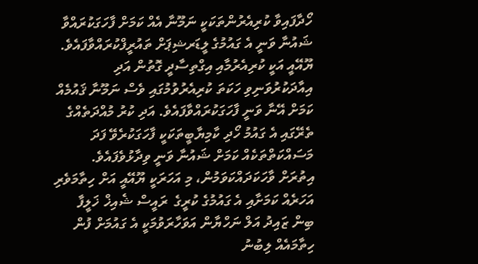ހޯދާފައިވާ ކުރިއެރުންތަކަކީ ނަމޫނާ އެއް ކަމަށް ފާހަގަކުރައްވާ ޝައުނާ ވަނީ އެ ގައުމުގެ ލީޑަރޝިޕަށް ތައުރީފްކުރައްވާފައެވެ. ޔޫއޭއީ އަކީ ކުރިއެރުމާއި އިގްތިސާދީ ގޮތުން އަދި އިއާދަކުރުވަނިވި ހަކަތަ ކުރިއެރުވުމުގައި ވެސް ނަމޫނާ ޤައުމެއް ކަމަށް އޭނާ ވަނީ ފާހަގަކުރައްވާފައެވެ. އަދި ކުރު މުއްދަތެއްގެ ތެރޭގައި އެ ގައުމު ހޯދި ކާމިޔާބީތަކަކީ ފާހަގަކުރެވޭ ފަދަ މަސައްކަތްތަކެއް ކަމަށް ޝައުނާ ވަނީ ވިދާޅުވެފައެވެ.
އިތުރަށް ވާހަކަދައްކަވަމުން، މި އަހަރަކީ ޔޫއޭއީ އަށް ހިތާމަވެރި އަހަރެއް ކަމަށާއި އެ ގައުމުގެ ކުރީގެ  ރައީސް ޝެއިޚް ޚަލީފާ ބިން ޒައިދު އަލް ނަހްޔާން އަވަހާރަވުމަކީ އެ ގައުމަށް ފުން ހިތާމައެއް ލިބުނު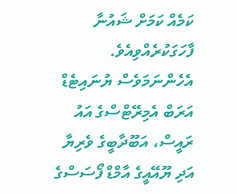ކަމެއް ކަމަށް ޝައުނާ ފާހަގަކުރެއްވިއެވެ. އެހެންނަމަވެސް ޔުނައިޓެޑް އަރަބް އެމިރޭޓްސްގެ އައު ރައީސް، އަބޫދާބީގެ ވެރިޔާ އަދި ޔޫއޭއީގެ އާމްޑް ފޯސަސްގެ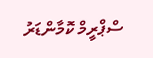ސްޕްރީމް ކޮމާންޑަރު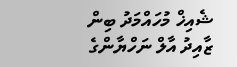ޝެއިޚް މުހައްމަދު ބިން ޒާއިދު އާލް ނަހްޔާންގެ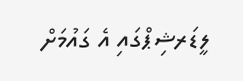ލީޑަރޝިޕްގައި އެ ގައުމަށް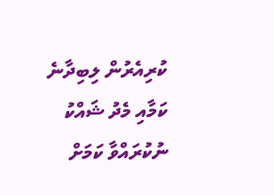ކުރިއެރުން ލިބިދާނެ ކަމާއި މެދު ޝައްކު ނުކުރައްވާ ކަމަށް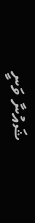ޝައުނާ ވަނީ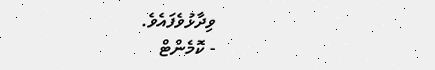ވިދާޅުވެފައެވެ.
- ކޮމެންޓް